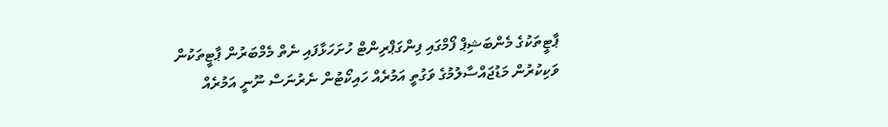ޕާޓީތަކުގެ މެންބަޝިޕް ފޯމްގައި ފިންގަޕްރިންޓް ހުށަހަޅާފައި ނެތް މެމްބަރުން ޕާޓީތަކުން ވަކިކުރުން މަޑުޖައްސާލުމުގެ ވަގުތީ އަމުރެއް ހައިކޯޓުން ނެރުނަސް ނޫނީ އަމުރެއް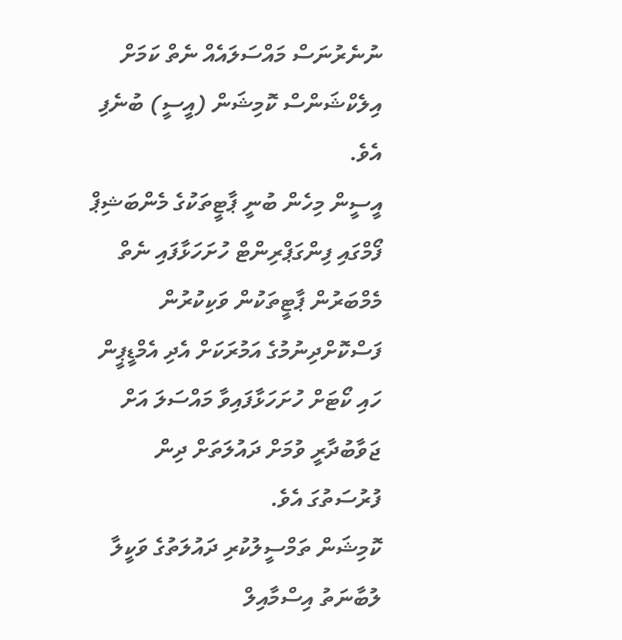ނުނެރުނަސް މައްސަލައެއް ނެތް ކަމަށް އިލެކްޝަންސް ކޮމިޝަން (އީސީ) ބުނެފި އެވެ.
އީސީން މިހެން ބުނީ ޕާޓީތަކުގެ މެންބަޝިޕް ފޯމްގައި ފިންގަޕްރިންޓް ހުށަހަޅާފައި ނެތް މެމްބަރުން ޕާޓީތަކުން ވަކިކުރުން ފަސްކޮށްދިނުމުގެ އަމުރަކަށް އެދި އެމްޑީޕީން ހައި ކޯޓަށް ހުށަހަޅާފައިވާ މައްސަލަ އަށް ޖަވާބުދާރީ ވުމަށް ދައުލަތަށް ދިން ފުރުސަތުގަ އެވެ.
ކޮމިޝަން ތަމްސީލުކުރި ދައުލަތުގެ ވަކީލާ ލުބާނަތު އިސްމާއިލް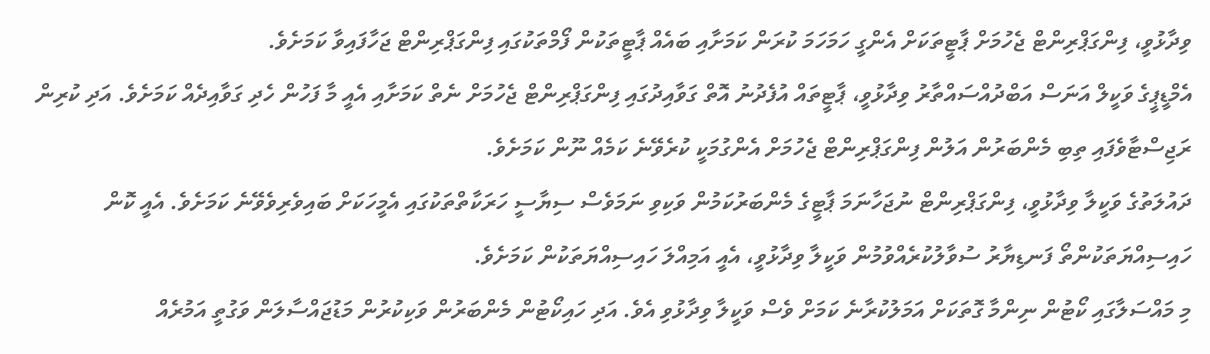ވިދާޅުވީ، ފިންގަޕްރިންޓް ޖެހުމަށް ޕާޓީތަކަށް އެންގީ ހަމަހަމަ ކުރަން ކަމަށާއި ބައެއް ޕާޓީތަކުން ފޯމްތަކުގައި ފިންގަޕްރިންޓް ޖަހާފައިވާ ކަމަށެވެ.
އެމްޑީޕީގެ ވަކީލް އަނަސް އަބްދުއްސައްތާރު ވިދާޅުވީ، ޕާޓީތައް އުފެދުނު އޮތް ގަވާއިދުގައި ފިންގަޕްރިންޓް ޖެހުމަށް ނެތް ކަމަށާއި އެއީ މާ ފަހުން ހެދި ގަވާއިދެއް ކަމަށެވެ. އަދި ކުރިން ރަޖިސްޓާވެފައި ތިބި މެންބަރުން އަލުން ފިންގަޕްރިންޓް ޖެހުމަށް އެންގުމަކީ ކުރެވޭނެ ކަމެއް ނޫން ކަމަށެވެ.
ދައުލަތުގެ ވަކީލާ ވިދާޅުވީ، ފިންގަޕްރިންޓް ނުޖަހާނަމަ ޕާޓީގެ މެންބަރުކަމުން ވަކިވި ނަމަވެސް ސިޔާސީ ހަރަކާތްތަކުގައި އެމީހަކަށް ބައިވެރިވެވޭނެ ކަމަށެވެ. އެއީ ކޮން ހައިސިއްޔަތަކުންތޯ ފަނޑިޔާރު ސުވާލުކުރެއްވުމުން ވަކީލާ ވިދާޅުވީ، އެއީ އަމިއްލަ ހައިސިއްޔަތަކުން ކަމަށެވެ.
މި މައްސަލާގައި ކޯޓުން ނިންމާ ގޮތަކަށް އަމަލުކުރާނެ ކަމަށް ވެސް ވަކީލާ ވިދާޅުވި އެވެ. އަދި ހައިކޯޓުން މެންބަރުން ވަކިކުރުން މަޑުޖައްސާލަން ވަގުތީ އަމުރެއް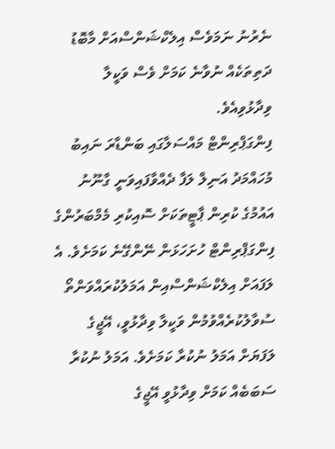ނެރުނު ނަމަވެސް އިލެކްޝަންސްއަށް މާބޮޑު ދަތިތަކެއް ނުވާނެ ކަމަށް ވެސް ވަކީލާ ވިދާޅުވިއެވެ.
ފިންގަޕްރިންޓް މައްސަލާގައި ބަންޑާރަ ނައިބު މުހައްމަދު އަނިލް ލަފާ ދެއްވާފައިވަނީ ގާނޫނު އައުމުގެ ކުރިން ޕާޓީތަކަށް ސޮއިކުރި މެމްބަރުންގެ ފިންގަޕްރިންޓް ހުށަހަޅަން ނޭންގޭނެ ކަމަށެވެ. އެ ލަފައަށް އިލެކްޝަންސްއިން އަމަލުކުރައްވަންތޯ ސުވާލުކުރެއްވުމުން ވަކީލާ ވިދާޅުވީ، އޭޖީގެ ލަފަޔަށް އަމަލު ނުކުރާ ކަމަށެވެ. އަމަލު ނުކުރާ ސަބަބެއް ކަމަށް ވިދާޅުވީ އޭޖީގެ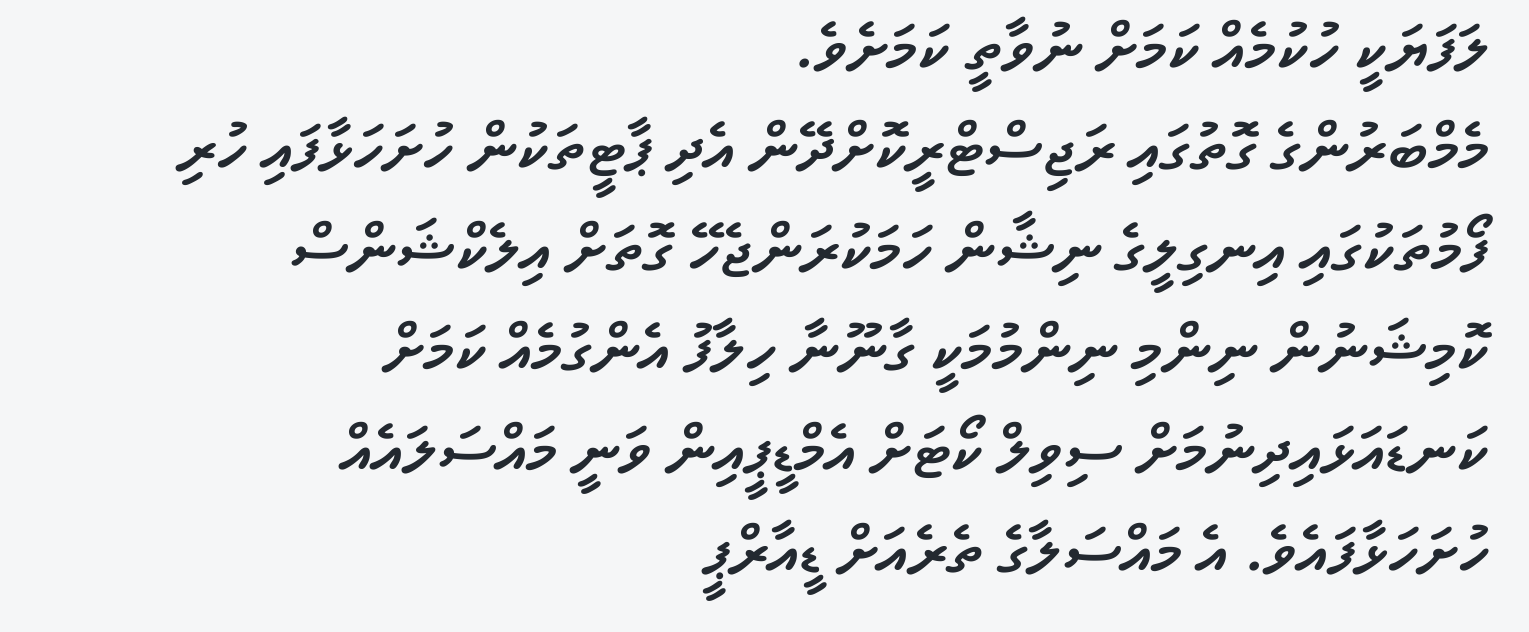ލަފަޔަކީ ހުކުމެއް ކަމަށް ނުވާތީ ކަމަށެވެ.
މެމްބަރުންގެ ގޮތުގައި ރަޖިސްޓްރީކޮށްދޭން އެދި ޕާޓީތަކުން ހުށަހަޅާފައި ހުރި ފޯމުތަކުގައި އިނގިލީގެ ނިޝާން ހަމަކުރަންޖެހޭ ގޮތަށް އިލެކްޝަންސް ކޮމިޝަނުން ނިންމި ނިންމުމަކީ ގާނޫނާ ހިލާފު އެންގުމެއް ކަމަށް ކަނޑައަޅައިދިނުމަށް ސިވިލް ކޯޓަށް އެމްޑީޕީއިން ވަނީ މައްސަލައެއް ހުށަހަޅާފައެވެ. އެ މައްސަލާގެ ތެރެއަށް ޑީއާރްޕީ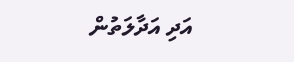އަދި އަދާލަތުން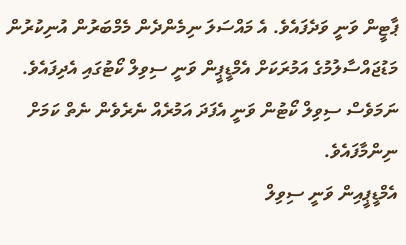ޕާޓީން ވަނީ ވަދެފައެވެ. އެ މައްސަލަ ނިމެންދެން މެމްބަރުން އުނިކުރުން މަޑުޖައްސާލުމުގެ އަމުރަކަށް އެމްޑީޕީން ވަނީ ސިވިލް ކޯޓުގައި އެދިފައެވެ. ނަމަވެސް ސިވިލް ކޯޓުން ވަނީ އެފަދަ އަމުރެއް ނެރެވެން ނެތް ކަމަށް ނިންމާފައެވެ.
އެމްޑީޕީއިން ވަނީ ސިވިލް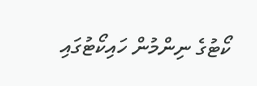ކޯޓުގެ ނިންމުން ހައިކޯޓުގައި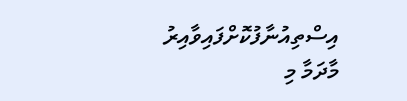އިސްތިއުނާފުކޮށްފައިވާއިރު މާދަމާ މި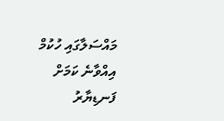މައްސަލާގައި ހުކުމް އިއްވާނެ ކަމަށް ފަނޑިޔާރު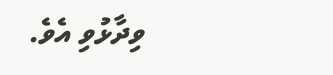ވިދާޅުވި އެވެ.